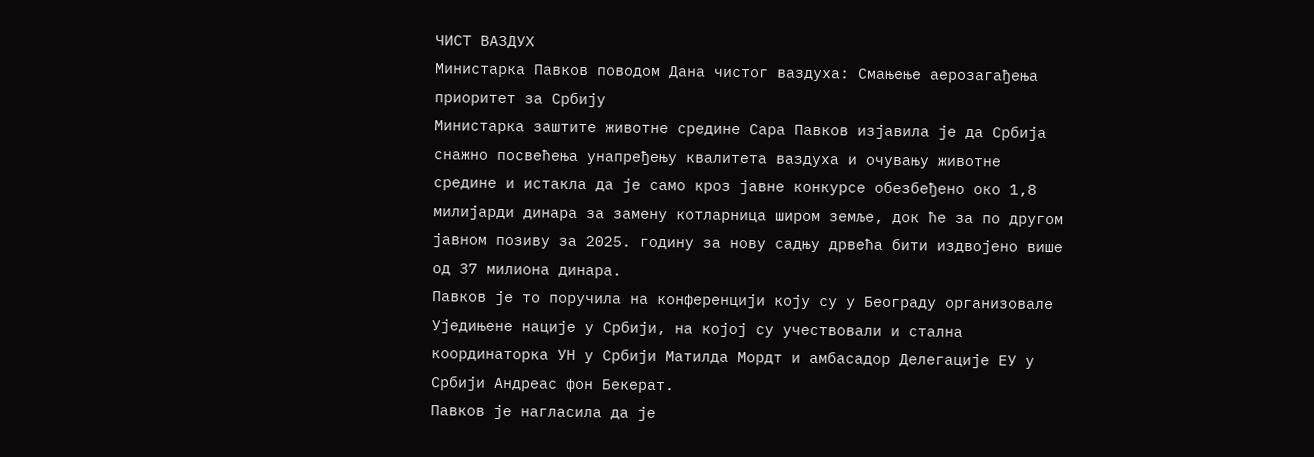ЧИСТ ВАЗДУХ
Министарка Павков поводом Дана чистог ваздуха: Смањење аерозагађења приоритет за Србију
Министарка заштите животне средине Сара Павков изјавила је да Србија снажно посвећења унапређењу квалитета ваздуха и очувању животне средине и истакла да је само кроз јавне конкурсе обезбеђено око 1,8 милијарди динара за замену котларница широм земље, док ће за по другом јавном позиву за 2025. годину за нову садњу дрвећа бити издвојено више од 37 милиона динара.
Павков је то поручила на конференцији коју су у Београду организовале Уједињене нације у Србији, на којој су учествовали и стална координаторка УН у Србији Матилда Мордт и амбасадор Делегације ЕУ у Србији Андреас фон Бекерат.
Павков је нагласила да је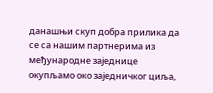данашњи скуп добра прилика да се са нашим партнерима из међународне заједнице окупљамо око заједничког циља,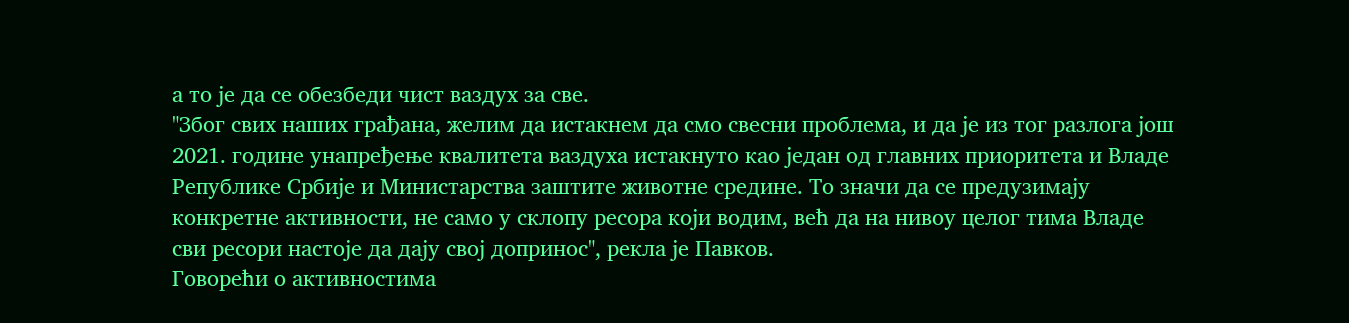а то је да се обезбеди чист ваздух за све.
"Због свих наших грађана, желим да истакнем да смо свесни проблема, и да је из тог разлога још 2021. године унапређење квалитета ваздуха истакнуто као један од главних приоритета и Владе Републике Србије и Министарства заштите животне средине. То значи да се предузимају конкретне активности, не само у склопу ресора који водим, већ да на нивоу целог тима Владе сви ресори настоје да дају свој допринос", рекла је Павков.
Говорећи о активностима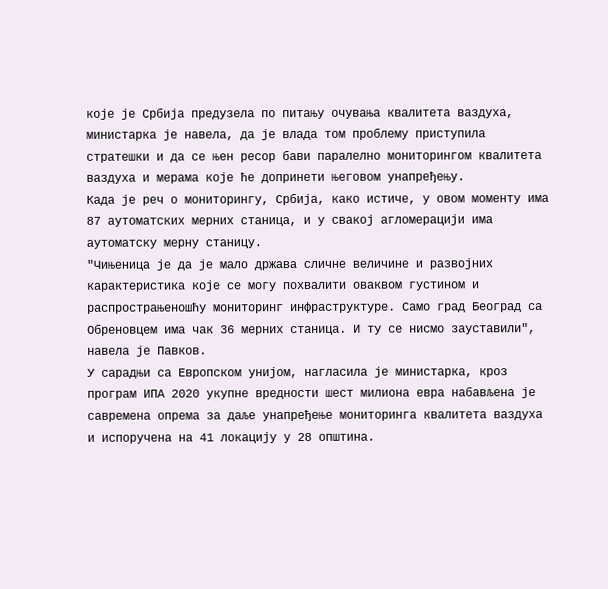које је Србија предузела по питању очувања квалитета ваздуха, министарка је навела, да је влада том проблему приступила стратешки и да се њен ресор бави паралелно мониторингом квалитета ваздуха и мерама које ће допринети његовом унапређењу.
Када је реч о мониторингу, Србија, како истиче, у овом моменту има 87 аутоматских мерних станица, и у свакој агломерацији има аутоматску мерну станицу.
"Чињеница је да је мало држава сличне величине и развојних карактеристика које се могу похвалити оваквом густином и распрострањеношћу мониторинг инфраструктуре. Само град Београд са Обреновцем има чак 36 мерних станица. И ту се нисмо зауставили", навела је Павков.
У сарадњи са Европском унијом, нагласила је министарка, кроз програм ИПА 2020 укупне вредности шест милиона евра набављена је савремена опрема за даље унапређење мониторинга квалитета ваздуха и испоручена на 41 локацију у 28 општина.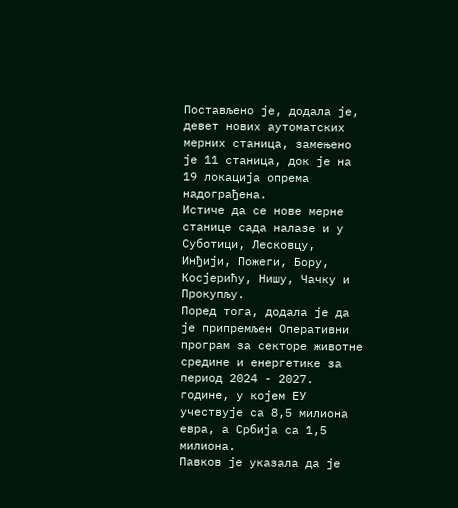Постављено је, додала је, девет нових аутоматских мерних станица, замењено је 11 станица, док је на 19 локација опрема надограђена.
Истиче да се нове мерне станице сада налазе и у Суботици, Лесковцу, Инђији, Пожеги, Бору, Косјерићу, Нишу, Чачку и Прокупљу.
Поред тога, додала је да је припремљен Оперативни програм за секторе животне средине и енергетике за период 2024 - 2027. године, у којем ЕУ учествује са 8,5 милиона евра, а Србија са 1,5 милиона.
Павков је указала да је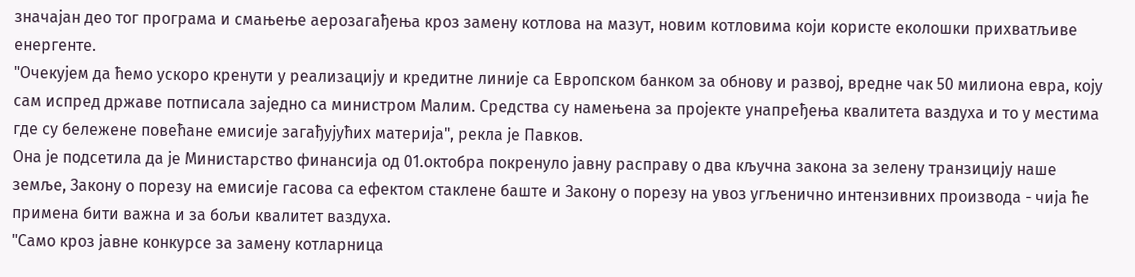значајан део тог програма и смањење аерозагађења кроз замену котлова на мазут, новим котловима који користе еколошки прихватљиве енергенте.
"Очекујем да ћемо ускоро кренути у реализацију и кредитне линије са Европском банком за обнову и развој, вредне чак 50 милиона евра, коју сам испред државе потписала заједно са министром Малим. Средства су намењена за пројекте унапређења квалитета ваздуха и то у местима где су бележене повећане емисије загађујућих материја", рекла је Павков.
Она је подсетила да је Министарство финансија од 01.октобра покренуло јавну расправу о два кључна закона за зелену транзицију наше земље, Закону о порезу на емисије гасова са ефектом стаклене баште и Закону о порезу на увоз угљенично интензивних производа - чија ће примена бити важна и за бољи квалитет ваздуха.
"Само кроз јавне конкурсе за замену котларница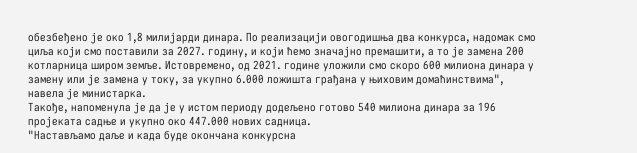обезбеђено је око 1,8 милијарди динара. По реализацији овогодишња два конкурса, надомак смо циља који смо поставили за 2027. годину, и који ћемо значајно премашити, а то је замена 200 котларница широм земље. Истовремено, од 2021. године уложили смо скоро 600 милиона динара у замену или је замена у току, за укупно 6.000 ложишта грађана у њиховим домаћинствима", навела је министарка.
Такође, напоменула је да је у истом периоду додељено готово 540 милиона динара за 196 пројеката садње и укупно око 447.000 нових садница.
"Настављамо даље и када буде окончана конкурсна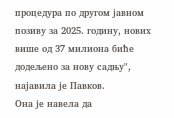процедура по другом јавном позиву за 2025. годину, нових више од 37 милиона биће додељено за нову садњу", најавила је Павков.
Она је навела да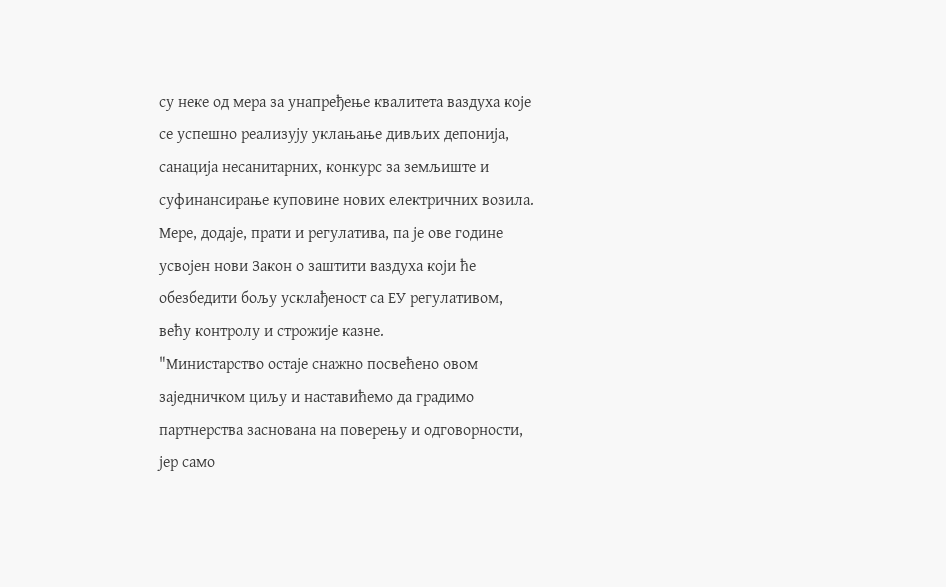су неке од мера за унапређење квалитета ваздуха које се успешно реализују уклањање дивљих депонија, санација несанитарних, конкурс за земљиште и суфинансирање куповине нових електричних возила.
Мере, додаје, прати и регулатива, па је ове године усвојен нови Закон о заштити ваздуха који ће обезбедити бољу усклађеност са ЕУ регулативом, већу контролу и строжије казне.
"Министарство остаје снажно посвећено овом заједничком циљу и наставићемо да градимо партнерства заснована на поверењу и одговорности, јер само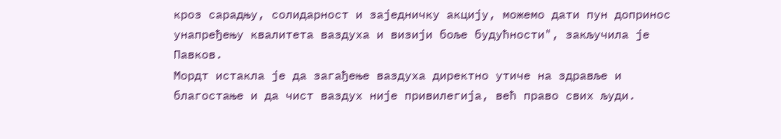кроз сарадњу, солидарност и заједничку акцију, можемо дати пун допринос унапређењу квалитета ваздуха и визији боље будућности", закључила је Павков.
Мордт истакла је да загађење ваздуха директно утиче на здравље и благостање и да чист ваздух није привилегија, већ право свих људи.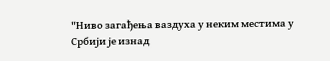"Ниво загађења ваздуха у неким местима у Србији је изнад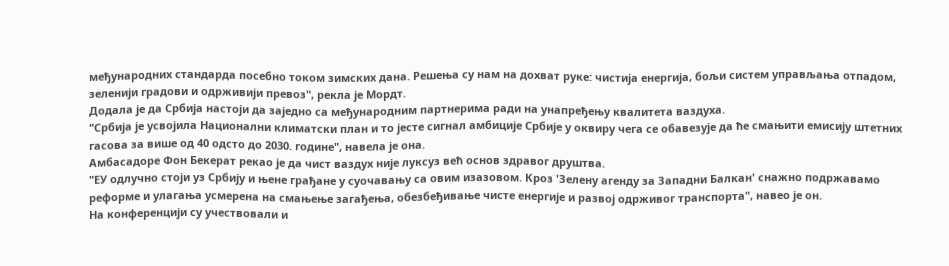међународних стандарда посебно током зимских дана. Решења су нам на дохват руке: чистија енергија, бољи систем управљања отпадом, зеленији градови и одрживији превоз", рекла је Мордт.
Додала је да Србија настоји да заједно са међународним партнерима ради на унапређењу квалитета ваздуха.
"Србија је усвојила Национални климатски план и то јесте сигнал амбиције Србије у оквиру чега се обавезује да ће смањити емисију штетних гасова за више од 40 одсто до 2030. године", навела је она.
Амбасадоре Фон Бекерат рекао је да чист ваздух није луксуз већ основ здравог друштва.
"ЕУ одлучно стоји уз Србију и њене грађане у суочавању са овим изазовом. Кроз 'Зелену агенду за Западни Балкан' снажно подржавамо реформе и улагања усмерена на смањење загађења, обезбеђивање чисте енергије и развој одрживог транспорта", навео је он.
На конференцији су учествовали и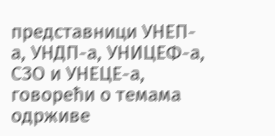представници УНЕП-а, УНДП-а, УНИЦЕФ-а, СЗО и УНЕЦЕ-а, говорећи о темама одрживе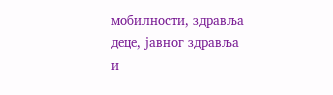мобилности, здравља деце, јавног здравља и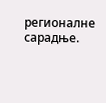регионалне сарадње.